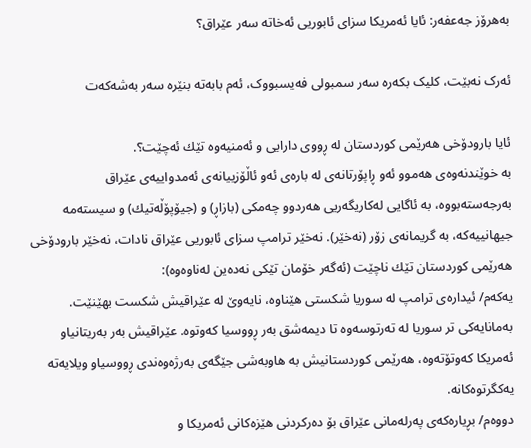به‌هرۆز جه‌عفه‌ر: ئایا ئه‌مریكا سزاى ئابوریى ئه‌خاته‌ سه‌ر عێراق؟

ئەرک نەبێت، کلیک بکەرە سەر سمبولی فەیسبووک، ئەم بابەتە بنێرە سەر بەشەکەت

ئایا بارودۆخى هه‌رێمى كوردستان له‌ ڕووى دارایى و ئه‌منیه‌وه‌ تێك ئه‌چێت؟.
به‌ خوێندنه‌وه‌ى هه‌موو ئه‌و ڕاپۆرتانه‌ى له‌ باره‌ى ئه‌و ئاڵۆزییانه‌ى ئه‌مدواییه‌ى عێراق به‌رجه‌سته‌بووه‌، به‌ ئاگایی له‌كاریگه‌ریى هه‌ردوو چه‌مكى (بازاڕ) و (جیۆپۆڵه‌تیك) و سیسته‌مه‌ جیهانییه‌كه‌، به‌ گریمانه‌ى زۆر (نه‌خێر). نه‌خێر ترامپ سزاى ئابوریى عێراق نادات، نه‌خێر بارودۆخى هه‌رێمى كوردستان تێك ناچێت (ئه‌گه‌ر خۆمان تێكى نه‌ده‌ین له‌ناوه‌وه‌):
یه‌كه‌م/ ئیداره‌ى ترامپ له‌ سوریا شكستى هێناوه‌، نایه‌وێ له عێراقیش شكست بهێنێت. به‌مانایه‌كى تر سوریا له‌ ته‌رتوسه‌وه‌ تا دیمه‌شق به‌ر ڕووسیا كه‌وتوه‌. عێراقیش به‌ر به‌ریتانیاو ئه‌مریكا كه‌وتۆته‌وه‌، هه‌رێمى كوردستانیش به‌ هاوبه‌شى جێگه‌ى به‌رژه‌وه‌ندى ڕووسیاو ویلایه‌ته‌ یه‌كگرتوه‌كانه‌.
دووه‌م/ بڕیاره‌كه‌ى په‌رله‌مانى عێراق بۆ ده‌ركردنى هێزه‌كانى ئه‌مریكا و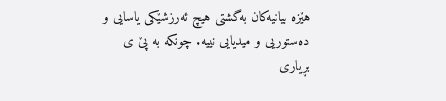هێزه‌ بيانیه‌كان به‌گشتى هیچ ئه‌رزشێكى یاسایی و ده‌ستوریی و میدیایی نییه‌. چونكه‌ بە پێ ی بڕیاری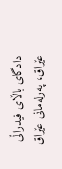دادگای باڵای فیدراڵی عێراق، پەرلەمانی عێراق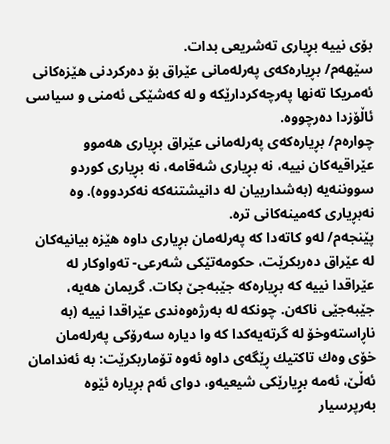بۆی نییە بڕیاری تەشریعی بدات.
سێهه‌م/ بڕیاره‌كه‌ى په‌رله‌مانى عێراق بۆ ده‌ركردنى هێزه‌كانى ئه‌مریكا ته‌نها په‌رچه‌كردارێكه‌ و له‌ كه‌شێكى ئه‌منى و سیاسى ئاڵۆزدا ده‌رچووه‌.
چواره‌م/ بڕیاره‌كه‌ى په‌رله‌مانى عێراق بڕیارى هه‌موو عێراقیه‌كان نییه‌، نه‌ بڕیارى شه‌قامه‌، نه‌ بڕیارى كوردو سووننه‌یه‌ (به‌شدارییان له‌ دانیشتنه‌كه‌ نه‌كردووه‌). وه‌ نه‌بڕیارى كه‌مینه‌كانى تره‌.
پێنجه‌م/ له‌و كاته‌دا كه‌ په‌رله‌مان بڕیارى داوه‌ هێزه‌ بیانیه‌كان له‌ عێراق ده‌ربكرێت، حكومه‌تێكى شه‌رعى- ته‌واوكار له‌ عێراقدا نییه‌ كه‌ بڕیاره‌كه‌ جێبه‌جێ بكات. گریمان هه‌یه‌، جێبه‌جێى ناكه‌ن. چونكه‌ له‌ به‌رژه‌وه‌ندى عێراقدا نییه‌ (به‌ ناڕاسته‌وخۆ له‌ گرته‌یه‌كدا كه‌ وا دیاره‌ سه‌رۆكى په‌رله‌مان خۆى وه‌ك تاكتیك ڕێگه‌ى داوه‌ ئه‌وه‌ تۆماربكرێت: به‌ ئه‌ندامان ئه‌ڵێ، ئه‌مه‌ برٍیارێكى شیعیه‌و، دواى ئه‌م بڕیاره‌ ئێوه‌ به‌رپرسیار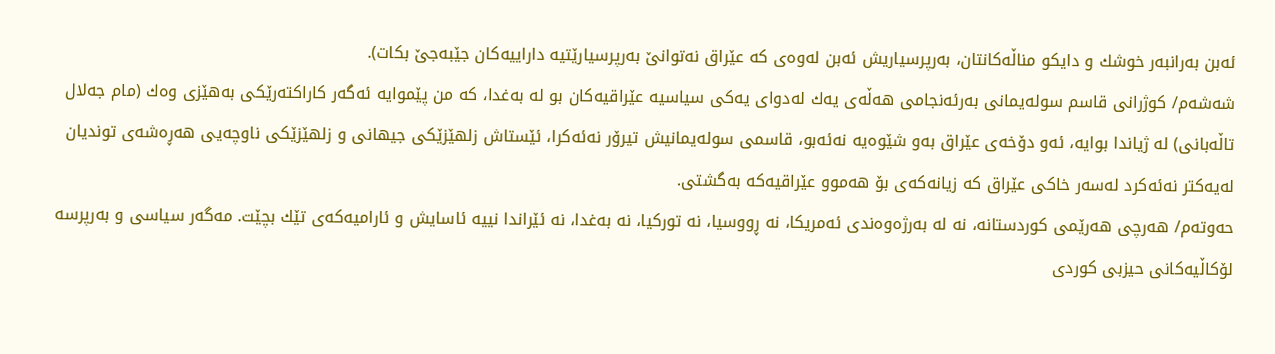ئه‌بن به‌رانبه‌ر خوشك و دایكو مناڵه‌كانتان، به‌رپرسیاریش ئه‌بن له‌وه‌ى كه‌ عێراق نه‌توانێ به‌رپرسیارێتیه‌ داراییه‌كان جێبه‌جێ بكات).
شه‌شه‌م/ كوژرانى قاسم سوله‌یمانى به‌رئه‌نجامى هه‌ڵه‌ى یه‌ك له‌دواى یه‌كى سیاسیه‌ عێراقیه‌كان بو له‌ به‌غدا، كه‌ من پێموایه‌ ئه‌گه‌ر كاراكته‌رێكى به‌هێزى وه‌ك (مام جه‌لال تاڵه‌بانى) له‌ ژیاندا بوایه‌، ئه‌و دۆخه‌ى عێراق به‌و شێوه‌یه‌ نه‌ئه‌بو، قاسمى سوله‌یمانیش تیرۆر نه‌ئه‌كرا، ئێستاش زلهێزێكى جیهانى و زلهێزێكى ناوچه‌یی هه‌ڕه‌شه‌ى توندیان له‌یه‌كتر نه‌ئه‌كرد له‌سه‌ر خاكى عێراق كه‌ زیانه‌كه‌ى بۆ هه‌موو عێراقیه‌كه‌ به‌گشتى.
حه‌وته‌م/ هه‌رچى هه‌رێمى كوردستانه‌، نه‌ له‌ به‌رژه‌وه‌ندى ئه‌مریكا، نه‌ ڕووسیا، نه‌ توركیا، نه‌ به‌غدا، نه‌ ئێراندا نییه‌ ئاسایش و ئارامیه‌كه‌ى تێك بچێت. مه‌گه‌ر سیاسی و به‌رپرسه‌ لۆكاڵیه‌كانى حیزبى كوردى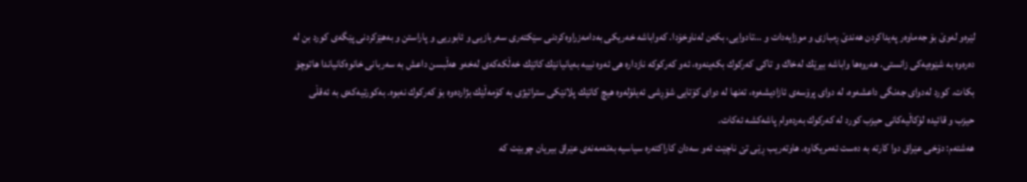لێره‌و له‌وێ بۆ جه‌ماوه‌ر په‌یداكردن هه‌ندێ ڕمبازى و موزایه‌دات و …تادوایى، بكه‌ن له‌ناوخۆدا. كه‌واباشه‌ خه‌ریكى به‌دامه‌زراوه‌كردنى سێكته‌رى سه‌ربازیى و ئابوریى و پاراستن و به‌هێزكردنى پێگه‌ى كورد بن له‌ ده‌ره‌وه‌ به‌ شێوه‌یه‌كى زانستى. هه‌روه‌ها واباشه‌ بیرێك له‌خاك و تاكى كه‌ركوك بكه‌ینه‌وه‌، ئه‌و كه‌ركوكه‌ نازداره‌ هى ئه‌وه‌ نییه‌ به‌یانیانێك كاتێك خه‌ڵكه‌كه‌ى له‌خه‌و هه‌ڵبسن داعش به‌ سه‌ربانى خانوه‌كانیاندا هاتوچۆ بكات. كورد له‌دواى جه‌نگى داعشه‌وه‌، له‌ دواى پرۆسه‌ى ئازادیشه‌وه‌، ته‌نها له‌ دواى كۆتایى شۆڕشى ئه‌یلۆله‌وه‌ هیچ كاتێك پلانێكى ستراتیژى به‌ كۆمه‌ڵێك بژارده‌وه‌ بۆ كه‌ركوك نه‌بوه‌. به‌كورتیه‌كه‌ى به‌ ئه‌قڵى حیزب و قائیده‌ لۆكاڵیه‌كانى حیزب كورد له‌ كه‌ركوك به‌رده‌وام پاشه‌كشه‌ ئه‌كات.
هه‌شته‌م: دۆخى عێراق دوا كارته‌ به‌ ده‌ست ئه‌مریكاوه‌. هاوته‌ریب ڕێى تێ ناچێت ئه‌و سه‌دان كاراكته‌ره‌ سیاسیه‌ به‌ته‌مه‌نه‌ى عێراق بیریان چوبێت كه‌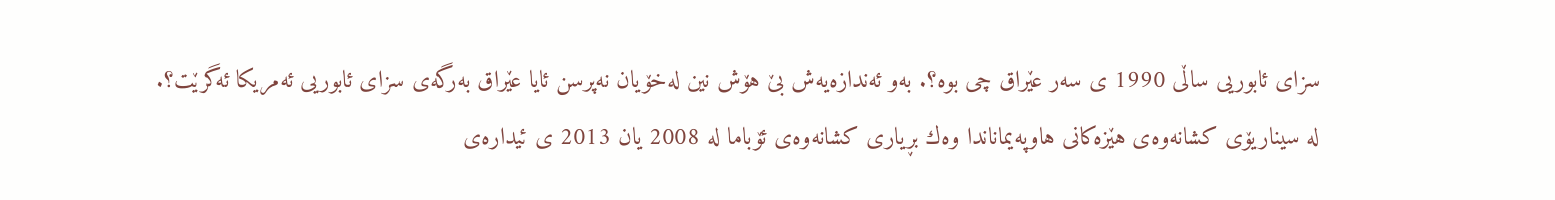سزاى ئابوریى ساڵى 1990 ى سه‌ر عێراق چى بوه‌؟. به‌و ئه‌ندازه‌یه‌ش بێ هۆش نین له‌خۆیان نه‌پرسن ئایا عێراق به‌رگه‌ى سزاى ئابوریى ئه‌مریكا ئه‌گرێت؟.
له‌ سیناریۆى كشانه‌وه‌ى هێزه‌كانى هاوپه‌یماناندا وه‌ك بڕیارى كشانه‌وه‌ى ئۆباما له‌ 2008 یان 2013 ى ئیداره‌ى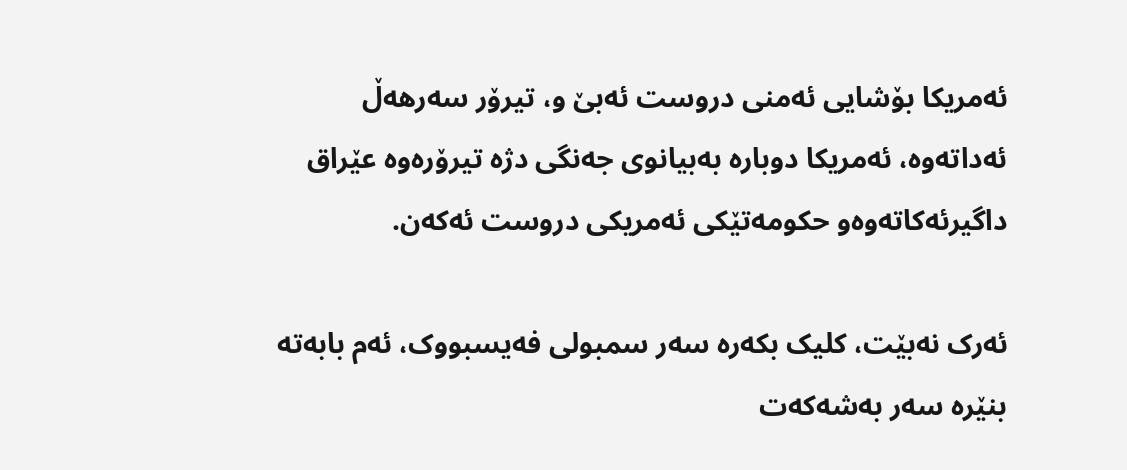ئه‌مریكا بۆشایی ئه‌منى دروست ئه‌بێ و، تیرۆر سه‌رهه‌ڵ ئه‌داته‌وه‌، ئه‌مریكا دوباره‌ به‌بیانوى جه‌نگى دژه‌ تیرۆره‌وه‌ عێراق داگیرئه‌كاته‌وه‌و حكومه‌تێكى ئه‌مریكى دروست ئه‌كه‌ن.

ئەرک نەبێت، کلیک بکەرە سەر سمبولی فەیسبووک، ئەم بابەتە بنێرە سەر بەشەکەت